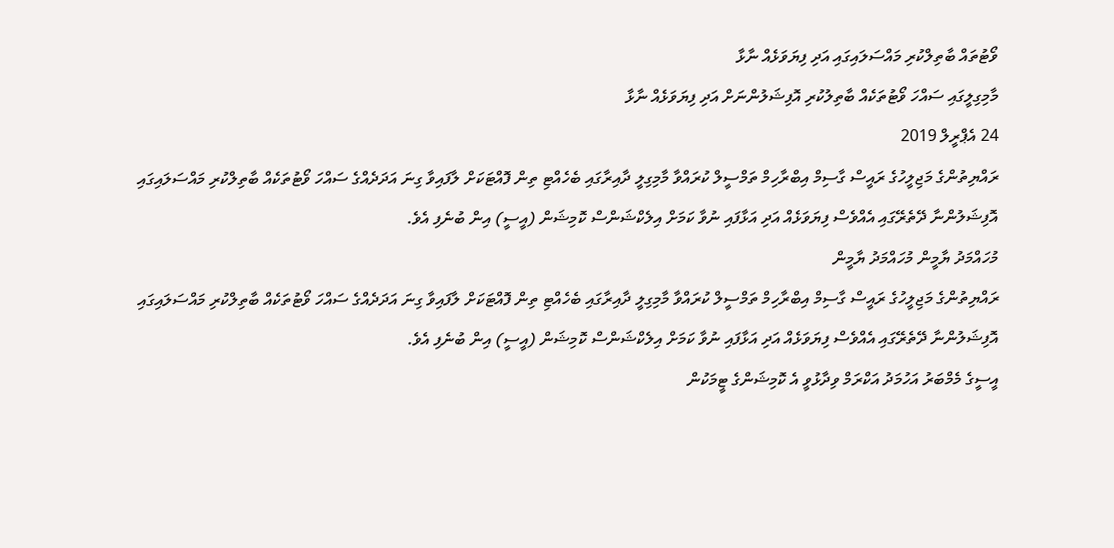ވޯޓުތައް ބާތިލްކުރި މައްސަލައިގައި އަދި ފިޔަވަޅެއް ނާޅާ
މާމިގިލީގައި ސައްހަ ވޯޓުތަކެއް ބާތިލުކުރި އޮފިޝަލުންނަށް އަދި ފިޔަވަޅެއް ނާޅާ
24 އެޕްރީލް 2019
ރައްޔިތުންގެ މަޖިލީހުގެ ރައީސް ގާސިމް އިބްރާހިމް ތަމްސީލް ކުރައްވާ މާމިގިލީ ދާއިރާގައި ބެހެއްޓި ތިން ފޮއްޓަކަށް ލާފައިވާ ގިނަ އަދަދެއްގެ ސައްހަ ވޯޓުތަކެއް ބާތިލްކުރި މައްސަލައިގައި އޮފިޝަލުންނާ ދޭތެރޭގައި އެއްވެސް ފިޔަވަޅެއް އަދި އަޅާފައި ނުވާ ކަމަށް އިލެކްޝަންސް ކޮމިޝަން (އީސީ) އިން ބުނެފި އެވެ.
މުހައްމަދު ޔާމީން މުހައްމަދު ޔާމީން
ރައްޔިތުންގެ މަޖިލީހުގެ ރައީސް ގާސިމް އިބްރާހިމް ތަމްސީލް ކުރައްވާ މާމިގިލީ ދާއިރާގައި ބެހެއްޓި ތިން ފޮއްޓަކަށް ލާފައިވާ ގިނަ އަދަދެއްގެ ސައްހަ ވޯޓުތަކެއް ބާތިލްކުރި މައްސަލައިގައި އޮފިޝަލުންނާ ދޭތެރޭގައި އެއްވެސް ފިޔަވަޅެއް އަދި އަޅާފައި ނުވާ ކަމަށް އިލެކްޝަންސް ކޮމިޝަން (އީސީ) އިން ބުނެފި އެވެ.
އީސީގެ މެމްބަރު އަހުމަދު އަކްރަމް ވިދާޅުވީ އެ ކޮމިޝަންގެ ޓީމަކުން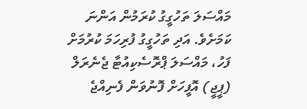މައްސަލަ ތަހުގީގު ކުރަމުން އަންނަ ކަމަށެވެ. އަދި ތަހުގީގު ފުރިހަމަ ކުރުމަށް ފަހު، މައްސަލަ ޕްރޮސެކިއުޓާ ޖެނެރަލް (ޕީޖީ) އޮފީހަށް ފޮނުވަން ފެނިއްޖެ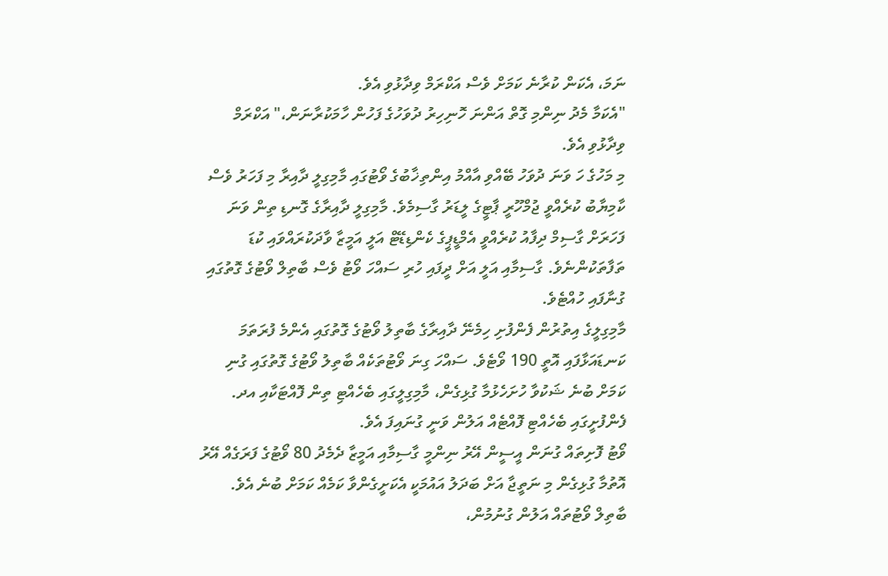ނަމަ، އެކަން ކުރާނެ ކަމަށް ވެސް އަކްރަމް ވިދާޅުވި އެވެ.
"އެކަމާ މެދު ނިންމި ގޮތް އަންނަ ހޮނިހިރު ދުވަހުގެ ފަހުން ހާމަކުރާނަން،" އަކްރަމް ވިދާޅުވި އެވެ.
މި މަހުގެ ހަ ވަނަ ދުވަހު ބޭއްވި އާއްމު އިންތިޚާބުގެ ވޯޓުގައި މާމިގިލީ ދާއިރާ މި ފަހަރު ވެސް ކާމިޔާބު ކުރެއްވީ ޖުމްހޫރީ ޕާޓީގެ ލީޑަރު ގާސިމެވެ. މާމިގިލީ ދާއިރާގެ ގޮނޑި ތިން ވަނަ ފަހަރަށް ގާސިމް ދިފާއު ކުރެއްވީ އެމްޑީޕީގެ ކެންޑިޑޭޓް އަލީ އަމީޒާ ވާދަކުރައްވައި ކުޑަ ތަފާތަކުންނެވެ. ގާސިމާއި އަލީ އަށް ދީފައި ހުރި ސައްހަ ވޯޓު ވެސް ބާތިލް ވޯޓުގެ ގޮތުގައި ގުނާފައި ހުއްޓެވެ.
މާމިގިލީގެ އިތުރުން ފެންފުށި ހިމެނޭ ދާއިރާގެ ބާތިލު ވޯޓުގެ ގޮތުގައި އެންމެ ފުރަތަމަ ކަނޑައަޅާފައި އޮތީ 190 ވޯޓެވެ. ސައްހަ ގިނަ ވޯޓުތަކެއް ބާތިލު ވޯޓުގެ ގޮތުގައި ގުނި ކަމަށް ބުނެ ޝަކުވާ ހުށަހެޅުމާ ގުޅިގެން، މާމިގިލީގައި ބެހެއްޓި ތިން ފޮއްޓަކާއި އދ. ފެންފުށީގައި ބެހެއްޓި ފޮއްޓެއް އަލުން ވަނީ ގުނައިފަ އެވެ.
ވޯޓު ފޮށިތައް ގުނަން އީސީން އޭރު ނިންމީ ގާސިމާއި އަމީޒާ ދެމެދު 80 ވޯޓުގެ ފަރަގެއް އޭރު އޮތުމާ ގުޅިގެން މި ނަތީޖާ އަށް ބަދަލު އައުމަކީ އެކަށީގެންވާ ކަމެއް ކަމަށް ބުނެ އެވެ.
ބާތިލް ވޯޓުތައް އަލުން ގުނުމުން،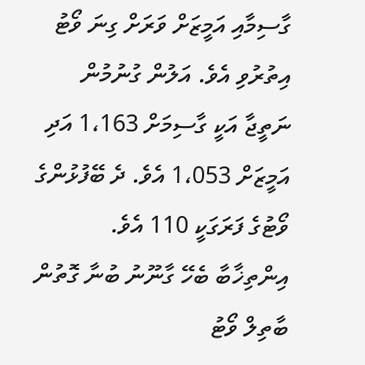ގާސިމާއި އަމީޒަށް ވަރަށް ގިނަ ވޯޓު އިތުރުވި އެވެ. އަލުން ގުނުމުން ނަތީޖާ އަކީ ގާސިމަށް 1،163 އަދި އަމީޒަށް 1،053 އެވެ. ދެ ބޭފުޅުންގެ ވޯޓުގެ ފަރަގަކީ 110 އެވެ.
އިންތިޚާބާ ބެހޭ ގާނޫނު ބުނާ ގޮތުން ބާތިލް ވޯޓު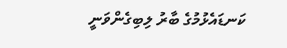ކަނޑައެޅުމުގެ ބާރު ލިބިގެންވަނީ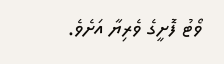ވޯޓު ފޮށީގެ ވެރިޔާ އަށެވެ.